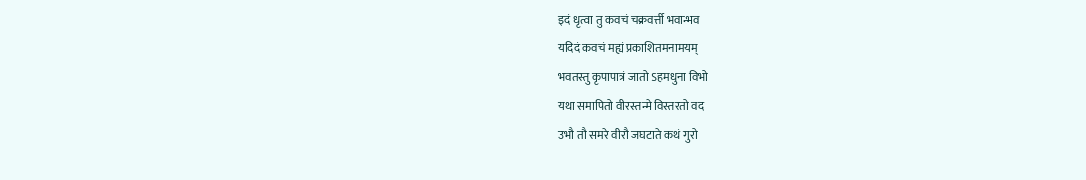इदं धृत्वा तु कवचं चक्रवर्त्ती भवान्भव
यदिदं कवचं मह्यं प्रकाशितमनामयम्
भवतस्तु कृपापात्रं जातो ऽहमधुना विभो
यथा समापितो वीरस्तन्मे विस्तरतो वद
उभौ तौ समरे वीरौ जघटाते कथं गुरो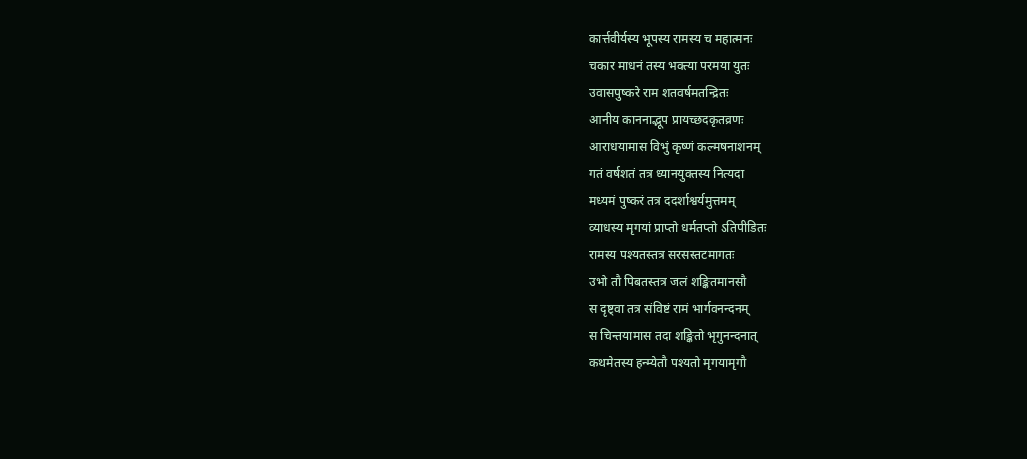कार्त्तवीर्यस्य भूपस्य रामस्य च महात्मनः
चकार माधनं तस्य भक्त्या परमया युतः
उवासपुष्करे राम शतवर्षमतन्द्रितः
आनीय काननाद्भूप प्रायच्छदकृतव्रणः
आराधयामास विभुं कृष्णं कल्मषनाशनम्
गतं वर्षशतं तत्र ध्यानयुक्तस्य नित्यदा
मध्यमं पुष्करं तत्र ददर्शाश्वर्यमुत्तमम्
व्याधस्य मृगयां प्राप्तो धर्मतप्तो ऽतिपीडितः
रामस्य पश्यतस्तत्र सरसस्तटमागतः
उभो तौ पिबतस्तत्र जलं शङ्कितमानसौ
स दृष्ट्वा तत्र संविष्टं रामं भार्गवनन्दनम्
स चिन्तयामास तदा शङ्कितो भृगुनन्दनात्
कथमेतस्य हन्म्येतौ पश्यतो मृगयामृगौ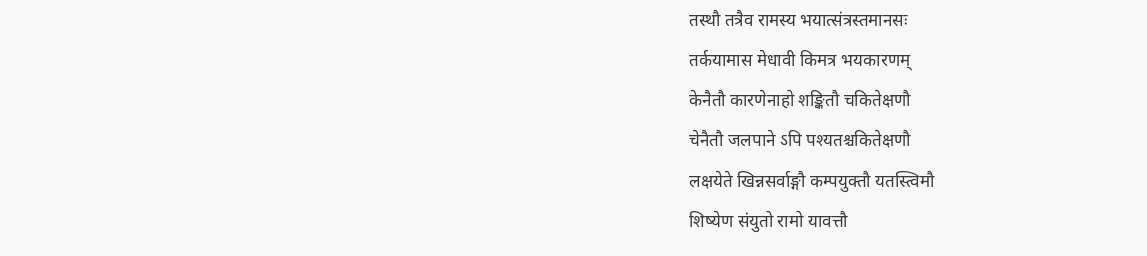तस्थौ तत्रैव रामस्य भयात्संत्रस्तमानसः
तर्कयामास मेधावी किमत्र भयकारणम्
केनैतौ कारणेनाहो शङ्कितौ चकितेक्षणौ
चेनैतौ जलपाने ऽपि पश्यतश्चकितेक्षणौ
लक्षयेते खिन्नसर्वाङ्गौ कम्पयुक्तौ यतस्त्विमौ
शिष्येण संयुतो रामो यावत्तौ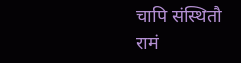चापि संस्थितौ
रामं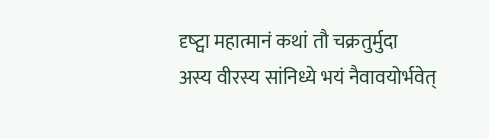दृष्ट्वा महात्मानं कथां तौ चक्रतुर्मुदा
अस्य वीरस्य सांनिध्ये भयं नैवावयोर्भवेत्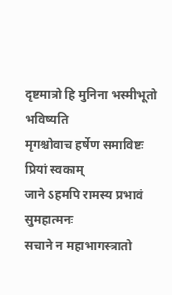दृष्टमात्रो हि मुनिना भस्मीभूतो भविष्यति
मृगश्चोवाच हर्षेण समाविष्टः प्रियां स्वकाम्
जाने ऽहमपि रामस्य प्रभावं सुमहात्मनः
सचाने न महाभागस्त्रातो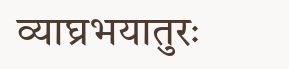व्याघ्रभयातुरः